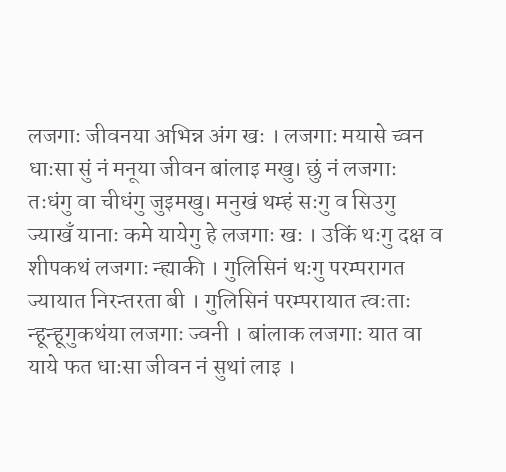लजगाः जीवनया अभिन्न अंग खः । लजगाः मयासे च्वन धाःसा सुं नं मनूया जीवन बांलाइ मखु। छुं नं लजगाः तःधंगु वा चीधंगु जुइमखु। मनुखं थम्हं सःगु व सिउगु ज्याखँ यानाः कमे यायेगु हे लजगाः खः । उकिं थःगु दक्ष व शीपकथं लजगाः न्ह्याकी । गुलिसिनं थःगु परम्परागत ज्यायात निरन्तरता बी । गुलिसिनं परम्परायात त्वःताः न्हून्हूगुकथंया लजगाः ज्वनी । बांलाक लजगाः यात वा याये फत धाःसा जीवन नं सुथां लाइ ।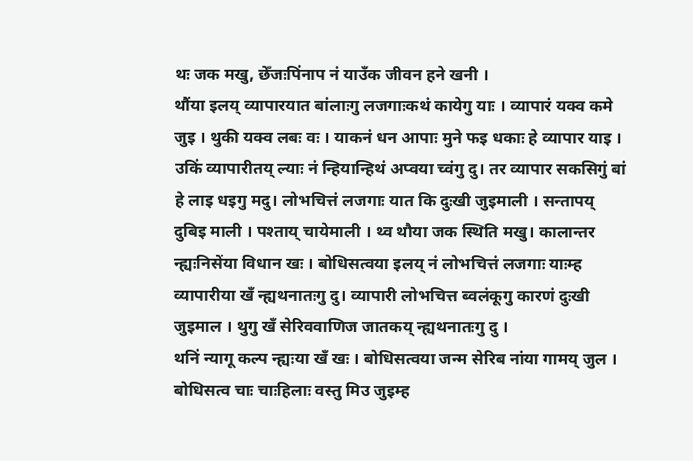थः जक मखु, छेँजःपिंनाप नं याउँक जीवन हने खनी ।
थौंया इलय् व्यापारयात बांलाःगु लजगाःकथं कायेगु याः । व्यापारं यक्व कमे जुइ । थुकी यक्व लबः वः । याकनं धन आपाः मुने फइ धकाः हे व्यापार याइ । उकिं व्यापारीतय् ल्याः नं न्हियान्हिथं अप्वया च्वंगु दु। तर व्यापार सकसिगुं बां हे लाइ धइगु मदु। लोभचित्तं लजगाः यात कि दुःखी जुइमाली । सन्तापय् दुबिइ माली । पश्ताय् चायेमाली । थ्व थौया जक स्थिति मखु। कालान्तर न्ह्यःनिसेंया विधान खः । बोधिसत्वया इलय् नं लोभचित्तं लजगाः याःम्ह व्यापारीया खँ न्ह्यथनातःगु दु। व्यापारी लोभचित्त ब्वलंकूगु कारणं दुःखी जुइमाल । थुगु खँ सेरिववाणिज जातकय् न्ह्यथनातःगु दु ।
थनिं न्यागू कल्प न्ह्यःया खँ खः । बोधिसत्वया जन्म सेरिब नांया गामय् जुल । बोधिसत्व चाः चाःहिलाः वस्तु मिउ जुइम्ह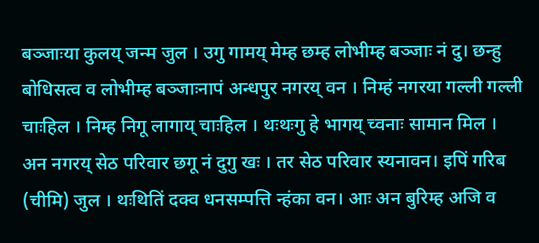बञ्जाःया कुलय् जन्म जुल । उगु गामय् मेम्ह छम्ह लोभीम्ह बञ्जाः नं दु। छन्हु बोधिसत्व व लोभीम्ह बञ्जाःनापं अन्धपुर नगरय् वन । निम्हं नगरया गल्ली गल्ली चाःहिल । निम्ह निगू लागाय् चाःहिल । थःथःगु हे भागय् च्वनाः सामान मिल ।
अन नगरय् सेठ परिवार छगू नं दुगु खः । तर सेठ परिवार स्यनावन। इपिं गरिब (चीमि) जुल । थःथितिं दक्व धनसम्पत्ति न्हंका वन। आः अन बुरिम्ह अजि व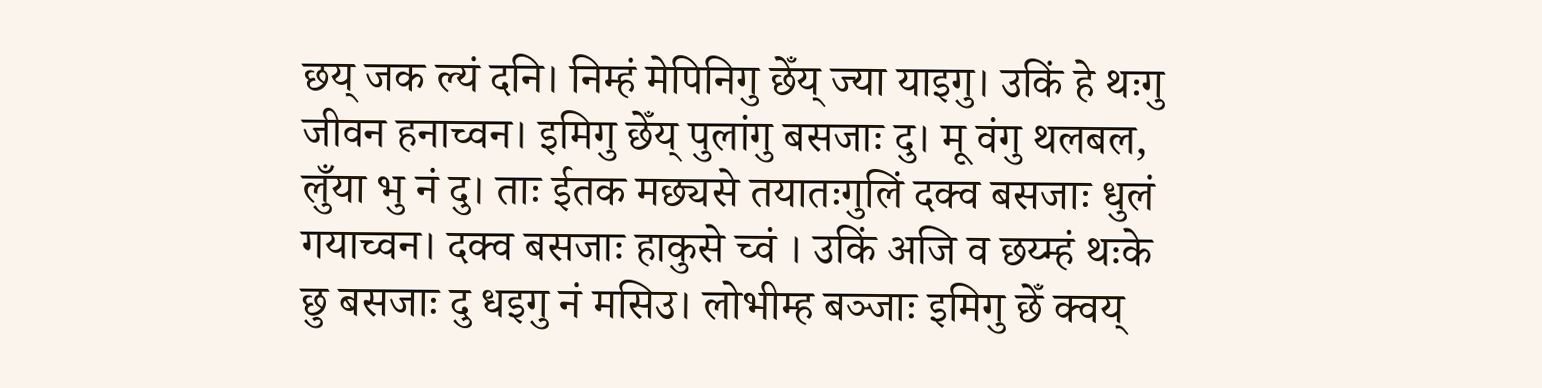छय् जक ल्यं दनि। निम्हं मेपिनिगु छेँय् ज्या याइगु। उकिं हे थःगु जीवन हनाच्वन। इमिगु छेँय् पुलांगु बसजाः दु। मू वंगु थलबल, लुँया भु नं दु। ताः ईतक मछ्यसे तयातःगुलिं दक्व बसजाः धुलं गयाच्वन। दक्व बसजाः हाकुसे च्वं । उकिं अजि व छय्म्हं थःके छु बसजाः दु धइगु नं मसिउ। लोभीम्ह बञ्जाः इमिगु छेँ क्वय्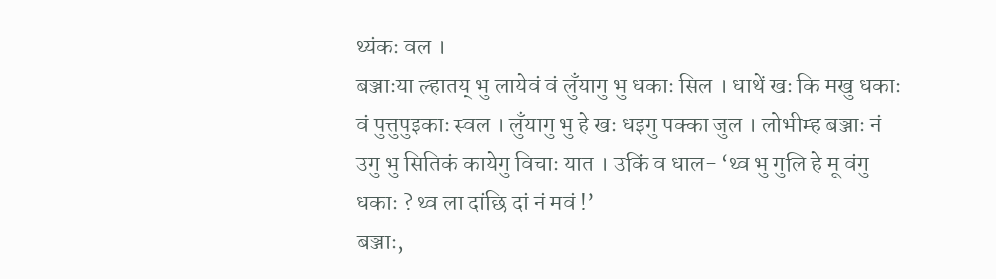थ्यंकः वल ।
बञ्जाःया ल्हातय् भु लायेवं वं लुँयागु भु धकाः सिल । धाथें खः कि मखु धकाः वं पुत्तुपुइकाः स्वल । लुँयागु भु हे खः धइगु पक्का जुल । लोभीम्ह बञ्जाः नं उगु भु सितिकं कायेगु विचाः यात । उकिं व धाल- ‘थ्व भु गुलि हे मू वंगु धकाः ? थ्व ला दांछि दां नं मवं !’
बञ्जाः,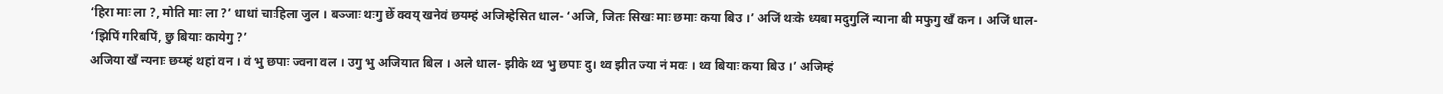‘हिरा माः ला ?, मोति माः ला ?’ धाधां चाःहिला जुल । बञ्जाः थःगु छेँ क्वय् खनेवं छयम्हं अजिम्हेसित धाल- ‘अजि, जितः सिखः माः छमाः कया बिउ ।’ अजिं थःके ध्यबा मदुगुलिं न्याना बी मफुगु खँ कन । अजिं धाल- ‘झिपिं गरिबपिं, छु बियाः कायेगु ?’
अजिया खँ न्यनाः छय्म्हं थहां वन । वं भु छपाः ज्वना वल । उगु भु अजियात बिल । अले धाल- झीके थ्व भु छपाः दु। थ्व झीत ज्या नं मवः । थ्व बियाः कया बिउ ।’ अजिम्हं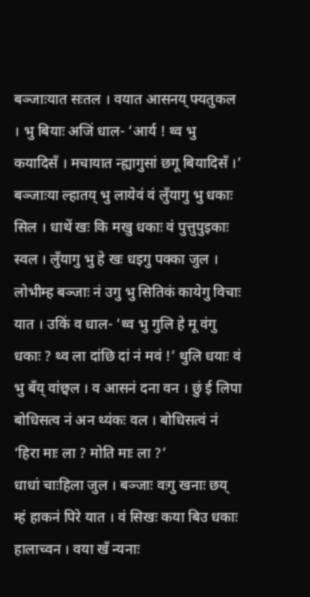बञ्जाःयात सःतल । वयात आसनय् फ्यतुकल । भु बियाः अजिं धाल- ‘आर्य ! थ्व भु कयादिसँ । मचायात न्ह्यागुसां छगू बियादिसँ ।’
बञ्जाःया ल्हातय् भु लायेवं वं लुँयागु भु धकाः सिल । धाथें खः कि मखु धकाः वं पुत्तुपुइकाः स्वल । लुँयागु भु हे खः धइगु पक्का जुल । लोभीम्ह बञ्जाः नं उगु भु सितिकं कायेगु विचाः यात । उकिं व धाल- ‘थ्व भु गुलि हे मू वंगु धकाः ? थ्व ला दांछि दां नं मवं !’ थुलि धयाः वं भु बँय् वांछ्वल । व आसनं दना वन । छुं ई लिपा बोधिसत्व नं अन थ्यंकः वल । बोधिसत्वं नं ‘हिरा माः ला ? मोति माः ला ?’
धाधां चाःहिला जुल । बञ्जाः वःगु खनाः छय् म्हं हाकनं पिरे यात । वं सिखः कया बिउ धकाः हालाच्वन । वया खँ न्यनाः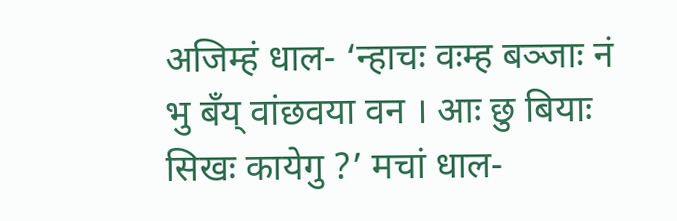अजिम्हं धाल- ‘न्हाचः वःम्ह बञ्जाः नं भु बँय् वांछवया वन । आः छु बियाः सिखः कायेगु ?’ मचां धाल-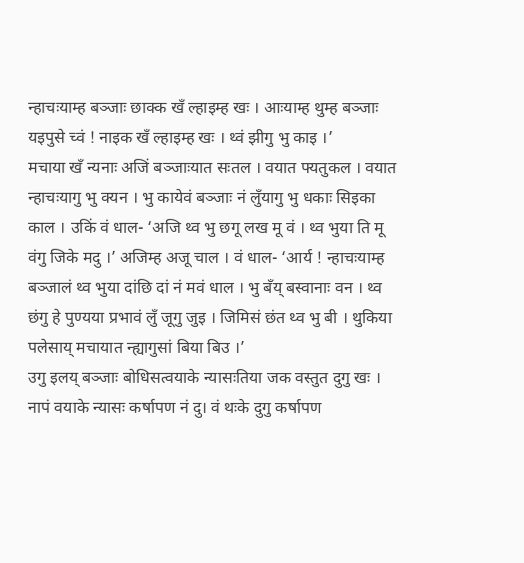न्हाचःयाम्ह बञ्जाः छाक्क खँ ल्हाइम्ह खः । आःयाम्ह थुम्ह बञ्जाः यइपुसे च्वं ! नाइक खँ ल्हाइम्ह खः । थ्वं झीगु भु काइ ।’
मचाया खँ न्यनाः अजिं बञ्जाःयात सःतल । वयात फ्यतुकल । वयात न्हाचःयागु भु क्यन । भु कायेवं बञ्जाः नं लुँयागु भु धकाः सिइका काल । उकिं वं धाल- ‘अजि थ्व भु छगू लख मू वं । थ्व भुया ति मू वंगु जिके मदु ।’ अजिम्ह अजू चाल । वं धाल- ‘आर्य ! न्हाचःयाम्ह बञ्जालं थ्व भुया दांछि दां नं मवं धाल । भु बँय् बस्वानाः वन । थ्व छंगु हे पुण्यया प्रभावं लुँ जूगु जुइ । जिमिसं छंत थ्व भु बी । थुकिया पलेसाय् मचायात न्ह्यागुसां बिया बिउ ।’
उगु इलय् बञ्जाः बोधिसत्वयाके न्यासःतिया जक वस्तुत दुगु खः । नापं वयाके न्यासः कर्षापण नं दु। वं थःके दुगु कर्षापण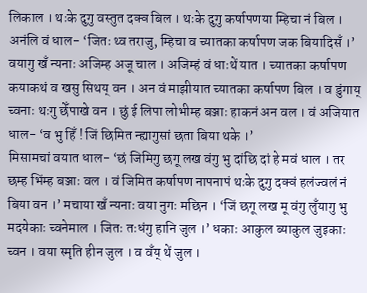लिकाल । थःके दुगु वस्तुत दक्व बिल । थःके दुगु कर्षापणया म्हिचा नं बिल । अनंलि वं धाल- ‘जितः थ्व तराजु, म्हिचा व च्यातका कर्षापण जक बियादिसँ ।’ वयागु खँ न्यनाः अजिम्ह अजू चाल । अजिम्हं वं धाःथें यात । च्यातका कर्षापण कयाकथं व खसु सिथय् वन । अन वं माझीयात च्यातका कर्षापण बिल । व डुंगाय् च्वनाः थःगु छेँपाखे वन । छुं ई लिपा लोभीम्ह बञ्जाः हाकनं अन वल । वं अजियात धाल- ‘व भु हिँ ! जिं छिमित न्ह्यागुसां छता बिया थके ।’
मिसामचां वयात धाल- ‘छं जिमिगु छगू लख वंगु भु दांछि दां हे मवं धाल । तर छम्ह भिंम्ह बञ्जाः वल । वं जिमित कर्षापण नापनापं थःके दुगु दक्वं हलंज्वलं नं बिया वन ।’ मचाया खँ न्यनाः वया नुगः मछिन । ‘जिं छगू लख मू वंगु लुँयागु भु मदयेकाः च्वनेमाल । जितः तःधंगु हानि जुल ।’ धकाः आकुल ब्याकुल जुइकाः च्वन । वया स्मृति हीन जुल । व वँय् थें जुल ।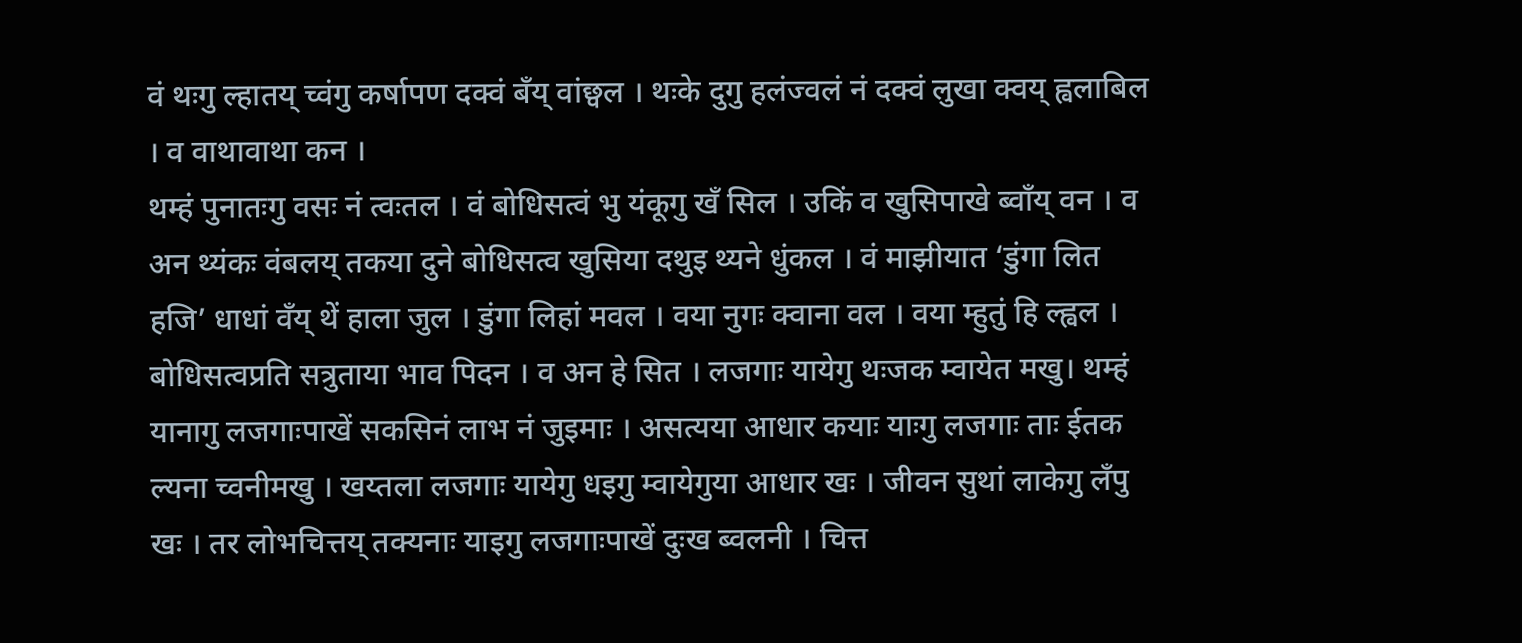वं थःगु ल्हातय् च्वंगु कर्षापण दक्वं बँय् वांछ्वल । थःके दुगु हलंज्वलं नं दक्वं लुखा क्वय् ह्वलाबिल । व वाथावाथा कन ।
थम्हं पुनातःगु वसः नं त्वःतल । वं बोधिसत्वं भु यंकूगु खँ सिल । उकिं व खुसिपाखे ब्वाँय् वन । व अन थ्यंकः वंबलय् तकया दुने बोधिसत्व खुसिया दथुइ थ्यने धुंकल । वं माझीयात ‘डुंगा लित हजि’ धाधां वँय् थें हाला जुल । डुंगा लिहां मवल । वया नुगः क्वाना वल । वया म्हुतुं हि ल्ह्वल । बोधिसत्वप्रति सत्रुताया भाव पिदन । व अन हे सित । लजगाः यायेगु थःजक म्वायेत मखु। थम्हं यानागु लजगाःपाखें सकसिनं लाभ नं जुइमाः । असत्यया आधार कयाः याःगु लजगाः ताः ईतक ल्यना च्वनीमखु । खय्तला लजगाः यायेगु धइगु म्वायेगुया आधार खः । जीवन सुथां लाकेगु लँपु खः । तर लोभचित्तय् तक्यनाः याइगु लजगाःपाखें दुःख ब्वलनी । चित्त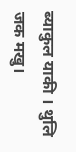ब्याकुल याकी । थुलि जक मखु।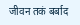जीवन तकं बर्बाद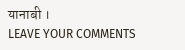यानाबी ।
LEAVE YOUR COMMENTS